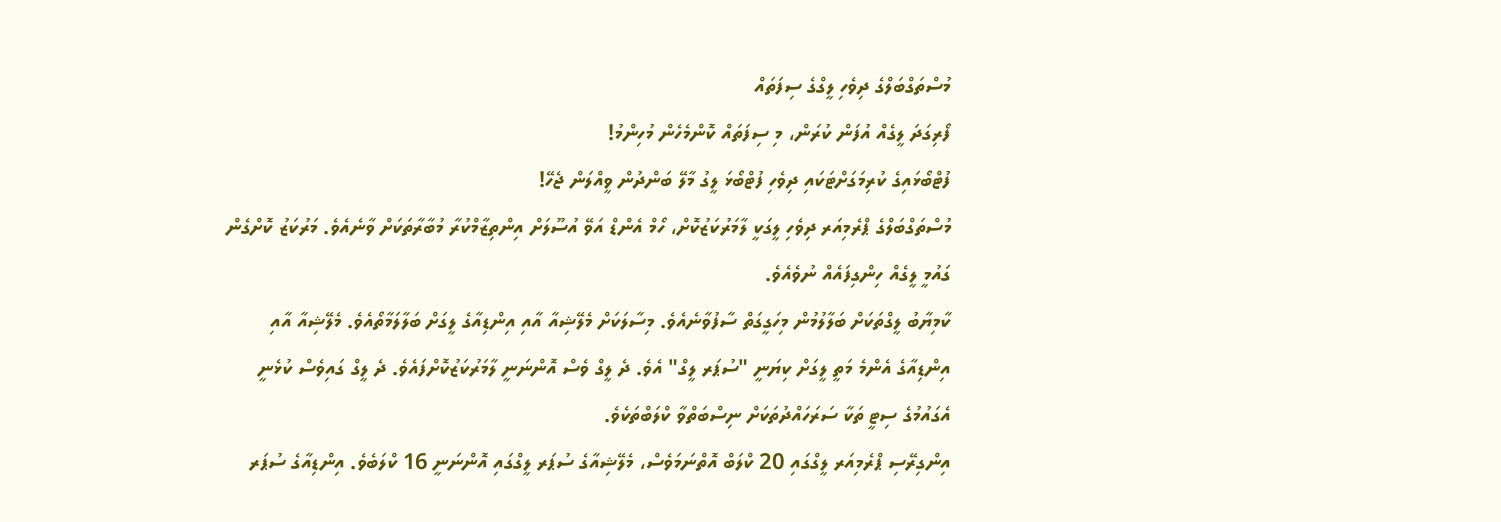މުސްތަގްބަލްގެ ދިވެހި ލީގްގެ ސިފަތައް
ފޯރިގަދަ ލީގެއް އުފަން ކުރަން، މި ސިފަތައް ކޮންމެހެން މުހިންމު!
ފުޓްބޯޅައިގެ ކުރިމަގަށްޓަކައި ދިވެހި ފުޓްބޯޅަ ލީގު މާލޭ ބަންދުން ވީއްލަން ޖެހޭ!
މުސްތަގްބަލްގެ ޕްރެމިއަރ ދިވެހި ލީގަކީ ލާމަރުކަޒުކޮށް، ހޯމް އެންޑް އަވޭ އުސޫލަށް އިންތިޒާމްކުރާ މުބާރާތަކަށް ވާނެއެވެ. މަރުކަޒު ކޮށްގެން ގައުމީ ލީގެއް ހިންގިފައެއް ނުވެއެވެ.
ކާމިޔާބު ލީގްތަކަށް ބަލާލުމުން މިހަގީގަތް ސާފުވާނެއެވެ. މިސާލަކަށް މެލޭޝިއާ އާއި އިންޑިއާގެ ލީގަށް ބަލާލަމާތޯއެވެ. މެލޭޝިއާ އާއި އިންޑިއާގެ އެންމެ މަތީ ލީގަށް ކިޔަނީ "ސުޕަރ ލީގް" އެވެ. ދެ ލީގް ވެސް އޮންނަނީ ލާމަރުކަޒުކޮށްފައެވެ. ދެ ލީގް ގައިވެސް ކުޅެނީ އެގައުމުގެ ސިޓީ ތަކާ ސަރަހައްދުތަކަށް ނިސްބަތްވާ ކްލަބްތަކެވެ.
އިންގިރޭސި ޕްރެމިއަރ ލީގްގައި 20 ކްލަބް އޮތްނަމަވެސް، މެލޭޝިއާގެ ސުޕަރ ލީގްގައި އޮންނަނީ 16 ކްލަބެވެ. އިންޑިއާގެ ސުޕަރ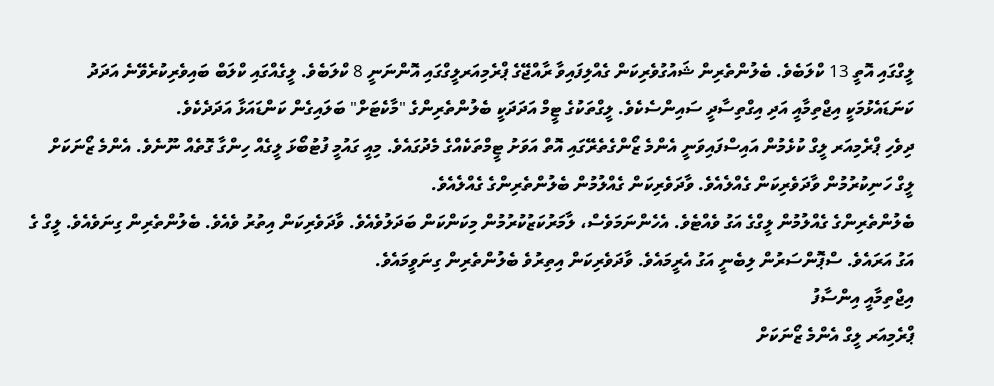ލީގްގައި އޮތީ 13 ކްލަބެވެ. ބެލުންތެރިން ޝައުގުވެރިކަން ގެއްލިފައިވާ ރާއްޖޭގެ ޕްރެމިއަރލީގްގައި އޮންނަނީ 8 ކްލަބެވެ. ލީގެއްގައި ކްލަބް ބައިވެރިކުރެވޭނެ އަދަދު ކަނަޑައެޅުމަކީ އިޖްތިމާއީ އަދި އިގްތިސާދީ ސައިންސެކެވެ. ލީގްތަކުގެ ޓީމް އަދަދަކީ ބެލުންތެރިންގެ "މާކެޓަށް" ބަލައިގެން ކަންޑައަޅާ އަދަދެކެވެ.
ދިވެހި ޕްރެމިއަރ ލީގް ކުޅެމުން އައިސްފައިވަނީ އެންމެ ޒޯންގެތެރޭގައި އޮތް އަވަށު ޓީމްތަކެއްގެ މެދުގައެވެ. މިއީ ގައުމީ ފުޓުބޯޅަ ލީގެއް ހިންގާ ގޮތެއް ނޫނެވެ. އެންމެ ޒޯނަކަށް ލީގް ހަނިކުރުމުން ވާދަވެރިކަން ގެއްލެއެވެ. ވާދަވެރިކަން ގެއްލުމުން ބެލުންތެރިންގެ ގެއްލެއެވެ.
ބެލުންތެރިންގެ ގެއްލުމުން ލީގްގެ އަގު ވެއްޓެވެ. އެހެންނަމަވެސް، ލާމަރުކަޒުކުރުމުން މިކަންކަން ބަދަލުވެއެވެ. ވާދަވެރިކަން އިތުރު ވެއެވެ. ބެލުންތެރިން ގިނަވެއެވެ. ލީގް ގެ އަގު އަރައެވެ. ސްޕޮންސަރުން ލިބެނީ އަގު އެރީމައެވެ. ވާދަވެރިކަން އިތިރުވެ ބެލުންތެރިން ގިނަވީމައެވެ.
އިޖްތިމާއީ އިންސާފު
ޕްރެމިއަރ ލީގް އެންމެ ޒޯނަކަށް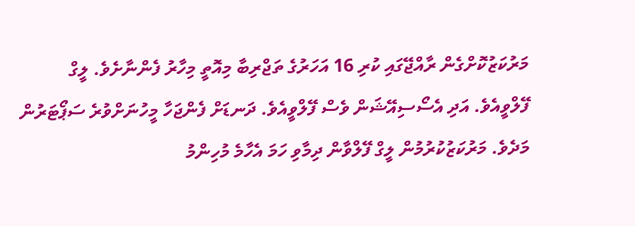މަރުކަޒުކޮށްގެން ރާއްޖޭގައި ކުރި 16 އަހަރުގެ ތަޖްރިބާ މިއޮތީ މިހާރު ފެންނާށެވެ. ލީގް ފޭލްވީއެވެ. އަދި އެސޯސިއޭޝަން ވެސް ފޭލްވީއެވެ. ދަނޑަށް ފެންޖަހާ މީހުނަށްވުރެ ސަޕޯޓަރުން މަދެވެ. މަރުކަޒުކުރުމުން ލީގް ފޭލްވާން ދިމާވި ހަމަ އެހާމެ މުހިންމު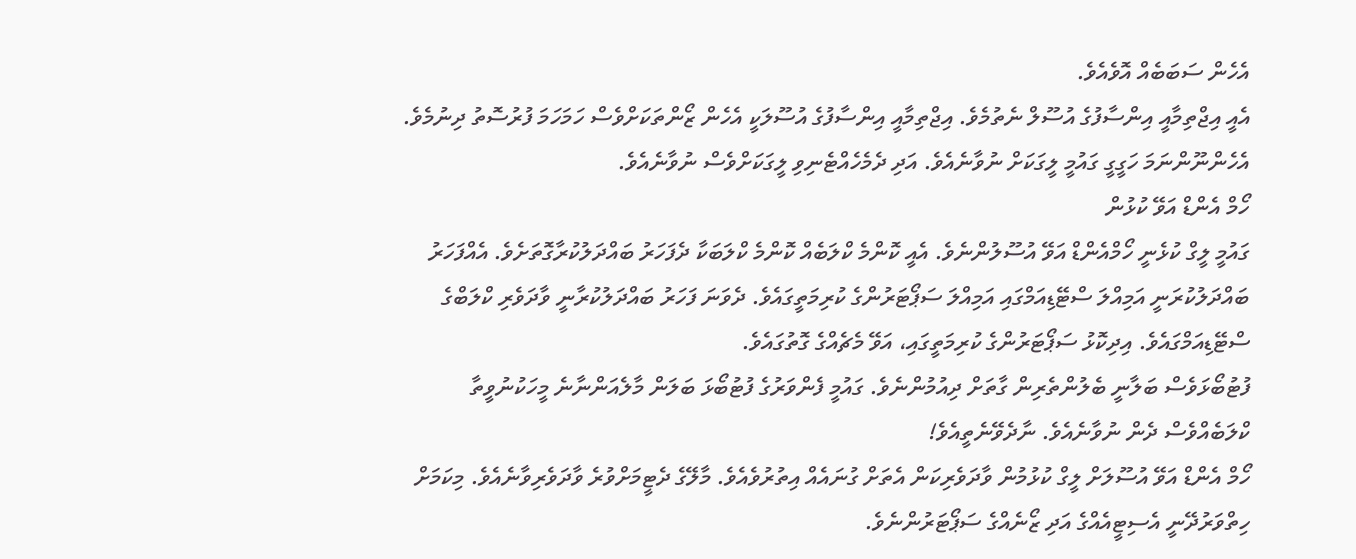އެހެން ސަބަބެއް އޮވެއެވެ.
އެއީ އިޖްތިމާއީ އިންސާފުގެ އުސޫލް ނެތުމެވެ. އިޖްތިމާއީ އިންސާފުގެ އުސޫލަކީ އެހެން ޒޯންތަކަށްވެސް ހަމަހަމަ ފުރުސޮތު ދިނުމެވެ. އެހެންނޫންނަމަ ހަގީގީ ގައުމީ ލީގަކަށް ނުވާނެއެވެ. އަދި ދެމެހެއްޓެނިވި ލީގަކަށްވެސް ނުވާނެއެވެ.
ހޯމް އެންޑް އަވޭ ކުޅުން
ގައުމީ ލީގް ކުޅެނީ ހޯމްއެންޑް އަވޭ އުސޫލުންނެވެ. އެއީ ކޮންމެ ކްލަބެއް ކޮންމެ ކްލަބަކާ ދެފަހަރު ބައްދަލުކުރާގޮތަށެވެ. އެއްފަހަރު ބައްދަލުކުރަނީ އަމިއްލަ ސްޓޭޑިއަމްގައި އަމިއްލަ ސަޕޯޓަރުންގެ ކުރިމަތީގައެވެ. ދެވަނަ ފަހަރު ބައްދަލުކުރާނީ ވާދަވެރި ކްލަބްގެ ސްޓޭޑިއަމްގައެވެ. އިދިކޮޅު ސަޕޯޓަރުންގެ ކުރިމަތީގައި، އަވޭ މެޗެއްގެ ގޮތުގައެވެ.
ފުޓުބޯޅަވެސް ބަލާނީ ބެލުންތެރިން ގާތަށް ދިއުމުންނެވެ. ގައުމީ ފެންވަރުގެ ފުޓުބޯޅަ ބަލަން މާލެއަންނާނެ މީހަކުނުވީތާ ކްލަބެއްވެސް ދެން ނުވާނެއެވެ. ނާދެވޭނެތީއެވެ!
ހޯމް އެންޑް އަވޭ އުސޫލަށް ލީގް ކުޅުމުން ވާދަވެރިކަން އެތަށް ގުނައެއް އިތުރުވެއެވެ. މާލޭގެ ދެޓީމަށްވުރެ ވާދަވެރިވާނެއެވެ. މިކަމަށް ހިތްވަރުދޭނީ އެސިޓީއެއްގެ އަދި ޒޯނެއްގެ ސަޕޯޓަރުންނެވެ.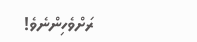ރަށްވެހިންނެވެ!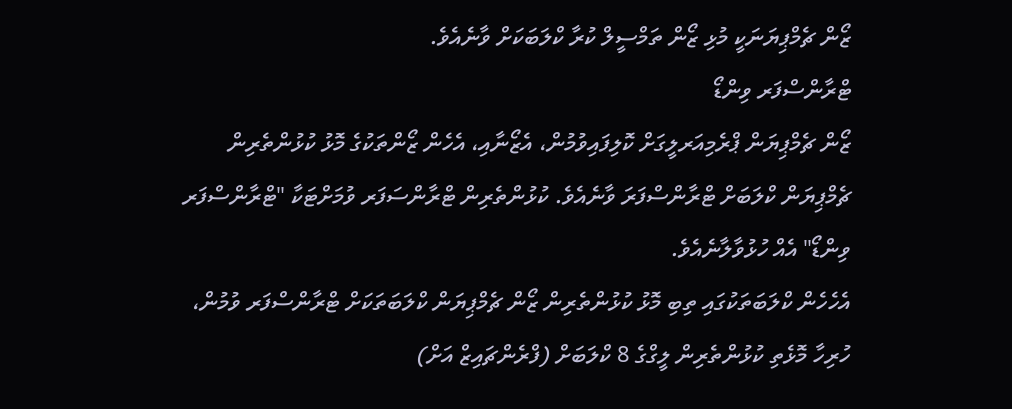ޒޯން ޗެމްޕިޔަނަކީ މުޅި ޒޯން ތަމްސީލް ކުރާ ކްލަބަކަށް ވާނެއެވެ.
ޓްރާންސްފަރ ވިންޑޯ
ޒޯން ޗެމްޕިޔަން ޕްރެމިއަރލީގަށް ކޮލިފައިވުމުން، އެޒޯނާއި، އެހެން ޒޯންތަކުގެ މޮޅު ކުޅުންތެރިން ޗެމްޕިޔަން ކްލަބަށް ޓްރާންސްފަރަ ވާނެއެވެ. ކުޅުންތެރިން ޓްރާންސަފަރ ވުމަށްޓަކާ "ޓްރާންސްފަރ ވިންޑޯ" އެއް ހުޅުވާލާނެއެވެ.
އެހެހެން ކްލަބަތަކުގައި ތިބި މޮޅު ކުޅުންތެރިން ޒޯން ޗެމްޕިޔަން ކްލަބަތަކަށް ޓްރާންސްފަރ ވުމުން، ހުރިހާ މޮޅެތި ކުޅުންތެރިން ލީގްގެ 8 ކްލަބަށް (ފްރެންޗައިޒް އަށް)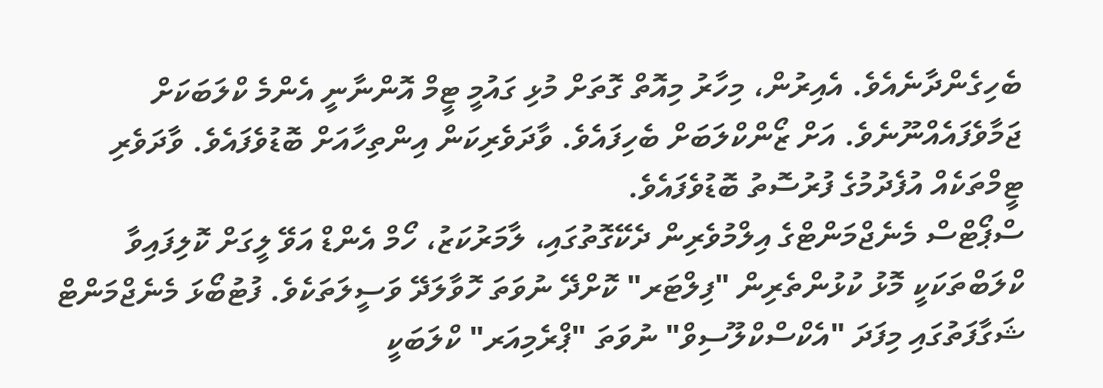ބެހިގެންދާނެއެވެ. އެއިރުން، މިހާރު މިއޮތް ގޮތަށް މުޅި ގައުމީ ޓީމް އޮންނާނީ އެންމެ ކްލަބަކަށް ޖަމާވެފައެއްނޫނެވެ. އަށް ޒޯންކްލަބަށް ބެހިފައެވެ. ވާދަވެރިކަން އިންތިހާއަށް ބޮޑުވެފައެވެ. ވާދަވެރި ޓީމްތަކެއް އުފެދުމުގެ ފުރުސޮތު ބޮޑުވެފައެވެ.
ސްޕޯޓްސް މެނެޖްމަންޓްގެ އިލްމުވެރިން ދެކޭގޮތުގައި، ލާމަރުކަޒު، ހޯމް އެންޑް އަވޭ ލީގަށް ކޮލިފައިވާ ކްލަބްތަކަކީ މޮޅު ކުޅުންތެރިން "ފިލްޓަރ" ކޮށްދޭ ނުވަތަ ހޮވާލަދޭ ވަސީލަތަކެވެ. ފުޓުބޯޅަ މެނެޖްމަންޓް ޝަގާފަތުގައި މިފަދަ "އެކްސްކްލޫސިވް" ނުވަތަ "ޕްރެމިއަރ" ކްލަބަކީ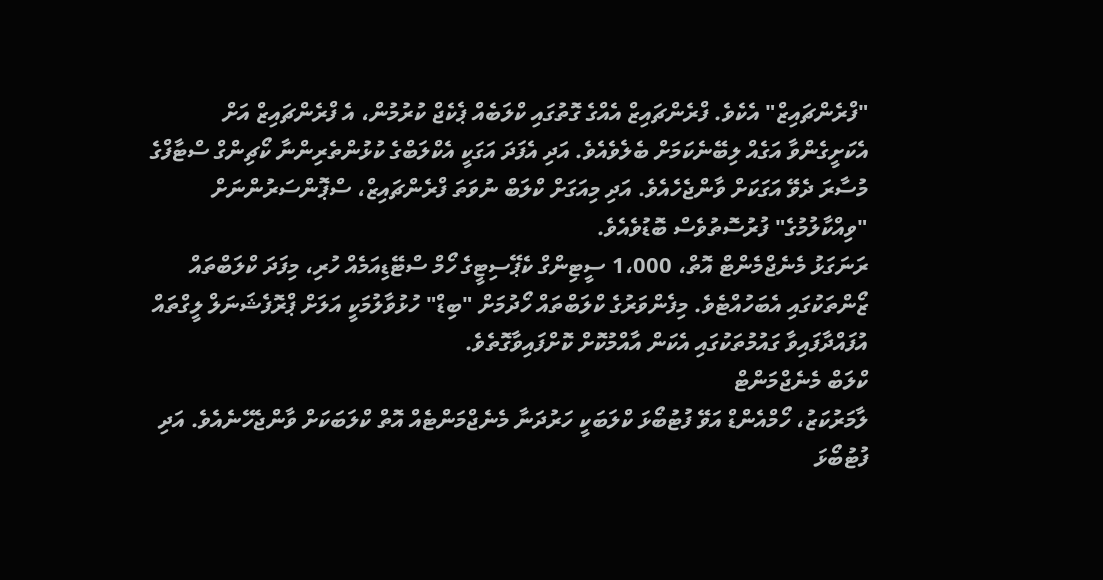"ފްރެންޗައިޒް" އެކެވެ. ފްރެންޗައިޒް އެއްގެ ގޮތުގައި ކްލަބެއް ޕެކެޖް ކުރުމުން، އެ ފްރެންޗައިޒް އަށް އެކަށީގެންވާ އަގެއް ލިބޭނެކަމަށް ބެލެވެއެވެ. އަދި އެފަދަ އަގަކީ އެކްލަބްގެ ކުޅުންތެރިންނާ ކޯޗިންގް ސްޓާފްގެ މުސާރަ ދެވޭ އަގަކަށް ވާންޖެހެއެވެ. އަދި މިއަގަށް ކްލަބް ނުވަތަ ފްރެންޗައިޒް، ސްޕޮންސަރުންނަށް "ވިއްކާލުމުގެ" ފުރުސޮތުވެސް ބޮޑުވެއެވެ.
ރަނަގަޅު މެނެޖްމެންޓް އޮތް، 1،000 ސީޓިންގް ކެޕޭސިޓީގެ ހޯމް ސްޓޭޑިއަމެއް ހުރި، މިފަދަ ކްލަބްތައް ޒޯންތަކުގައި އެބަހުއްޓެވެ. މިފެންވަރުގެ ކްލަބްތައް ހޯދުމަށް "ބިޑް" ހުޅުވާލުމަކީ އަލަށް ޕްރޮފެޝަނަލް ލީގްތައް އުފައްދާފައިވާ ގައުމުތަކުގައި އެކަން އާއްމުކޮށް ކޮށްފައިވާގޮތެވެ.
ކްލަބް މެނެޖްމަންޓް
ލާމަރުކަޒު، ހޯމްއެންޑް އަވޭ ފުޓުބޯޅަ ކްލަބަކީ ހަރުދަނާ މެނެޖްމަންޓެއް އޮތް ކްލަބަކަށް ވާންޖެހޭނެއެވެ. އަދި ފުޓުބޯޅަ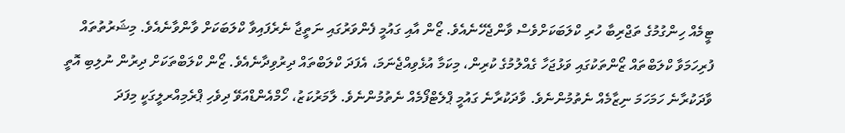ޓީމެއް ހިންގުމުގެ ތަޖްރިބާ ހުރި ކްލަބަކަށްވެސް ވާންޖެހޭނެއެވެ. ޒޯން އާއި ގައުމީ ފެންވަރުގައި ނަތީޖާ ނެރެފައިވާ ކްލަބަކަށް ވާންވާނެއެވެ. މިޝަރުތުތައް ފުރިހަމަވާ ކްލަބްތައް ޒޯންތަކުގައި ވަޅުޖަހާ ގެއްލުމުގެ ކުރިން، މިކަމާ އުޅެވިއްޖެނަމަ، އެފަދަ ކްލަބްތައް ދިރުވިދާނެއެވެ. ޒޯން ކްލަބްތަކަށް ދިރުން ނުލިބި އޮތީ ވާދަކުރާނެ ހަމަހަމަ ނިޒާމެއް ނެތުމުންނެވެ. ވާދަކުރާނެ ގައުމީ ޕްލެޓްފޯމެއް ނެތުމުންނެވެ. ލާމަރުކަޒު، ހޯމްއެންޑްއަވޭ ދިވެހި ޕްރެމިއްރލީގަކީ މިފަދަ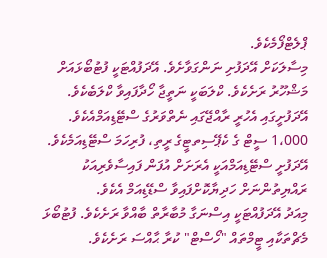ޕްލެޓްފޯމެކެވެ.
މިސާލަކަށް އޭދަފުށި ނަންގަވާށެވެ. އޭދަފުއްޓަކީ ފުޓުބޯޅައަށް މަޝްހޫރު ރަށެކެވެ. ކްލަބަކީ ނަތީޖާ ހޯދާފައިވާ ކްލަބެކެވެ. އޭދަފުށީގައި އެހުރީ ރާއްޖޭގައި ނެތްވަރުގެ ސްޓޭޑިއަމްއެކެވެ. 1،000 ސީޓް ގެ ކެޕޭސިތޓީގެ ރީތި، ފުރިހަމަ ސްޓޭޑިއަމެކެވެ. އޭދަފުށީ ސްޓޭޑިއަމްއަކީ އެރަށަށް އުފަން ފައިސާވެރިއަކު ރައްޔިތުންނަށް ހަދިޔާކޮށްފައިވާ ސްޑޭޑިއަމް އެކެވެ.
މިއަދު އޭދަފުއްޓަކީ އިސްނަގާ މުބާރާތް ބާއްވާ ރަށެކެވެ. ފުޓުބޯޅަ މެޗްތަކާއި ޓީމްތައް "ހޯސްޓް" ކުރާ ޙާއްސަ ރަށެކެވެ.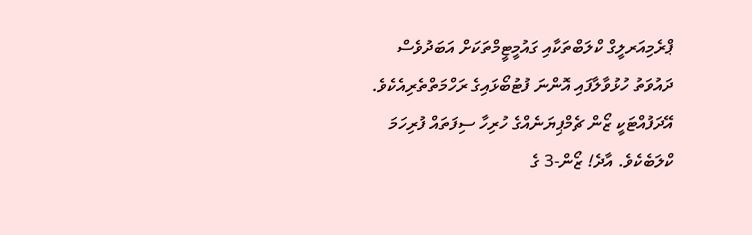ޕްރެމިއަރލީގް ކްލަބްތަކާއި ގައުމީޓީމްތަކަށް އަބަދުވެސް ދައުވަތު ހުޅުވާލާފައި އޮންނަ ފުޓުބޯޅައިގެ ރަހްމަތްތެރިއެކެވެ. އޭދަފުއްޓަކީ ޒޯން ޗެމްޕިޔަނެއްގެ ހުރިހާ ސިފަތައް ފުރިހަމަ  ކްލަބެކެވެ. އާދެ! ޒޯން-3 ގެ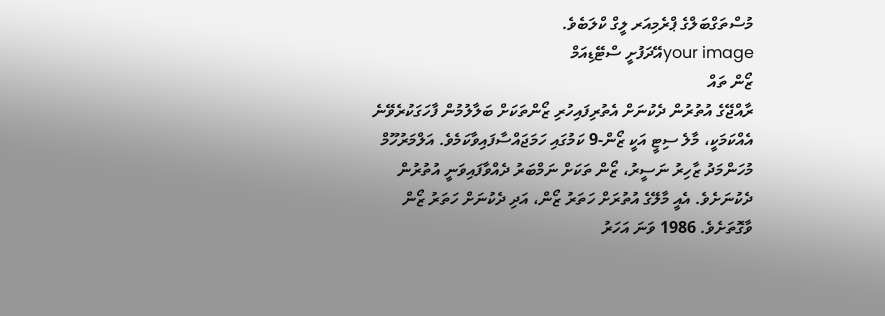މުސްތަގްބަލްގެ ޕްރެމިއަރ ލީގް ކްލަބެވެ.
your imageއޭދަފުށީ ސްޓޭޑިއަމް
ޒޯން ތައް
ރާއްޖޭގެ އުތުރުން ދެކުނަށް އެތުރިފައިހުރި ޒޯންތަކަށް ބަލާލުމުން ފާހަގަކުރެވޭނެ އެއްކަމަކީ، މާލެ ސިޓީ އަކީ ޒޯން-9 ކަމުގައި ހަމަޖައްސާފައިވާކަމެވެ. އަލްމަރުހޫމް މުހަންމަދު ޒާހިރު ނަސީރު، ޒޯން ތަކަށް ނަމްބަރު ދެއްވާފައިވަނީ އުތުރުން ދެކުނަށެވެ. އެއީ މާލޭގެ އުތުރަށް ހަތަރު ޒޯން، އަދި ދެކުނަށް ހަތަރު ޒޯން ވާގޮތަށެވެ. 1986 ވަނަ އަހަރު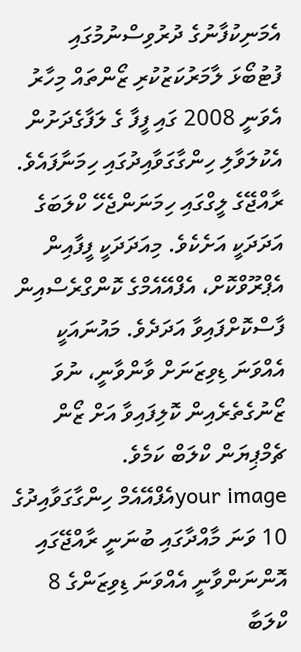އެމަނިކުފާނުގެ ދުރުވިސްނުމުގައި
ފުޓުބޯޅަ ލާމަރުކަޒުކުރި ޒޯންތައް މިހާރު އެވަނީ 2008 ގައި ފީފާ ގެ ލަފާގެދަށުން އެކުލަވާލި ހިންގާގަވާއިދުގައި ހިމަނާފައެވެ.
ރާއްޖޭގެ ލީގްގައި ހިމަނަންޖެހޭ ކްލަބަގެ އަދަދަކީ އަށެކެވެ. މިއަދަދަކީ ފީފާއިން އެޕްރޫވްކޮށް، އެފްއޭއެމްގެ ކޮންގްރެސްއިން ފާސްކޮށްފައިވާ އަދަދެވެ. މައުނައަކީ އެއްވަނަ ޑިވިޒަނަށް ވާންވާނީ، ނުވަ ޒޯނުގެތެރެއިން ކޮލިފައިވާ އަށް ޒޯން ޗެމްޕިޔަން ކްލަބް ކަމެވެ.
your imageއެފްއޭއެމް ހިންގާގަވާއިދުގެ 10 ވަނަ މާއްދާގައި ބުނަނީ ރާއްޖޭގައި އޮންނަންވާނީ އެއްވަނަ ޑިވިޒަންގެ 8 ކްލަބާ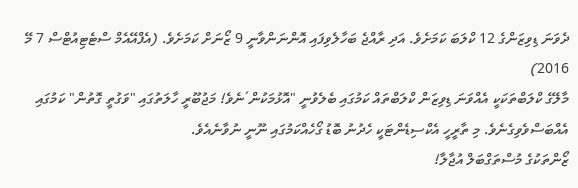ދެވަނަ ޑިވިޒަންގެ 12 ކްލަބަ ކަމަށެވެ. އަދި ރާއްޖެ ބަހާލެވިފައި އޮންނަންވާނީ 9 ޒޯނަށް ކަމަށެވެ. (އެފްއޭއެމް ސްޓެޓިއުޓްސް 7 މޭ 2016)
މާލޭގެ ކްލަބްތަކަކީ އެއްވަނަ ޑިވިޒަން ކްލަބްތައް ކަމުގައި ބެލެވުނީ "އޮޅުމަކުން´ނެވެ! މަޖުބޫރީ ހާލަތުގައި "ވަގުތީ ގޮތުން" ކަމުގައި އެއްބަސްވެވިގެނެވެ. މި ތާރީހީ އެކްސިޑެންޓަކީ ހެދުނު ބޮޑު ގޯހެއްކަމުގައި ނޫނީ ނުވާނެއެވެ.
ޒޯންތަކުގެ މުސްތަގްބަލް އުޖާލާ!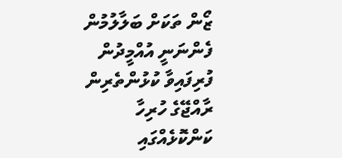ޒޯން ތަކަށް ބަލާލުމުން ފެންނަނީ އުއްމީދުން ފުރިފައިވާ ކުޅުންތެރިން ރާއްޖޭގެ ހުރިހާ ކަންކޮޅެއްގައި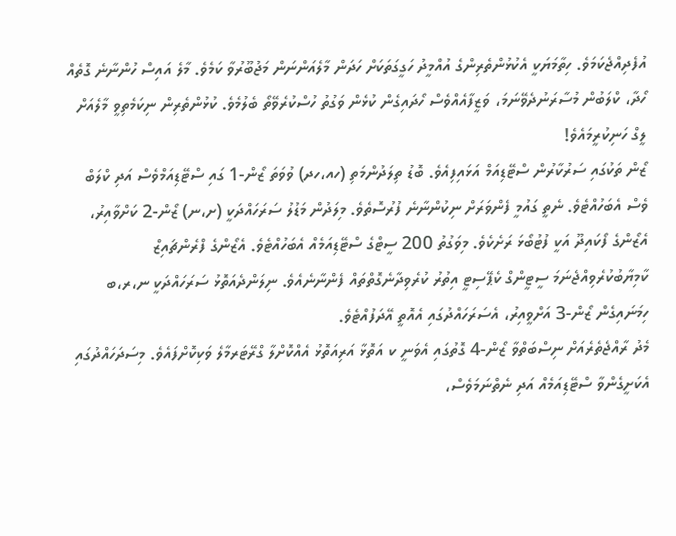އުފެދިއްޖެކަމަވެ. ހިތާމަޔަކީ އެކުޅުންތެރިންގެ އުއްމީދު ހަގީގަތަކަށް ހަދަން މާލެއަންނަން މަޖުބޫރުވާ ކަމެވެ. މާލެ އައިސް ހުންނާނެ ގޮތެއް ހޯދާ، ކްލަބުން މުސާރަނުދެވޭނަމަ، ވަޒީފާއެއްވެސް ހޯދައިގެން ކުޅެން ވަގުތު ހުސްކުރެވޭތޯ ބެލުމެވެ. ކުޅުންތެރިން ނިކަމެތިވީ މާލެއަށް ލީގް ހަނިކުރީމައެވެ!
ޒޯން ތަކުގައި ސަރުކާރުން ސްޓޭޑިއަމް އަޅައިފިއެވެ. ބޮޑު ތިލަދުންމަތި (ހއ،ހދ) ވުވަތަ ޒޯން-1 ގައި ސްޓޭޑިއަމްވެސް އަދި ކްލަބް ވެސް އެބަހުއްޓެވެ. ނެތީ ގައުމީ ފެންވަރަށް ނިކުންނާނެ ފުރުސޮތެވެ. މިލަދުން މަޑުލު ސަރަހައްދަކީ (ށ،ނ) ޒޯން-2 ކަށްވާއިރު، އެޒޯންގެ ފޯކައިދޫ އަކީ ފުޓުބޯޅަ ރަށެކެވެ. މިވަގުތު 200 ސީޓްގެ ސްޓޭޑިއަމެއް އެބަހުއްޓެވެ. އެޒޯންގެ ފްރެންޗައިޒް ކާމިޔާބުކުރެވިއްޖެނަމަ ސީޓީންގް ކެޕޭސިޓީ އިތުރު ކުރެވިދާނެގޮތްތައް ފެންނާނެއެވެ. ނިލަންދެއަތޮޅު ސަރަހައްދަކީ ނ،ރ،ބ ހިމަނައިގެން ޒޯން-3 އަށްވީއިރު، އެސަރަހައްދުގައި އެއޮތީ އޭދަފުއްޓެވެ.
މެދު ރާއްޖެތެރެއަށް ނިސްބަތްވާ ޒޯން-4 ގޮތުގައި އެވަނީ ކ އަތޮޅާ އަރިއަތޮޅު އެއްކޮށްލާ ގްރޭޓަރމާލެ ވަކިކޮށްފައެވެ. މިސަދަހައްދުގައި އެކަށީގެންވާ ސްޓޭޑިއަމެއް އަދި ނެތްނަމަވެސް،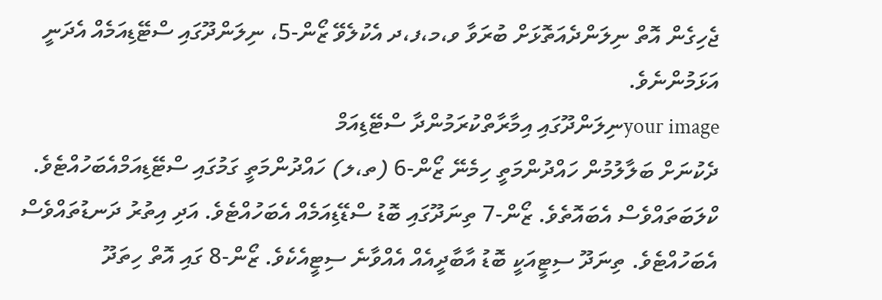ޖެހިގެން އޮތް ނިލަންދެއަތޮޅަށް ބުރަވާ ވ،މ،ފ،ދ އެކުލެވޭ ޒޯން-5، ނިލަންދޫގައި ސްޓޭޑިއަމެއް އެދަނީ އަޅަމުންނެވެ.
your imageނިލަންދޫގައި އިމާރާތްކުރަމުންދާ ސްޓޭޑިއަމް
ދެކުނަށް ބަލާލުމުން ހައްދުންމަތީ ހިމެނޭ ޒޯން-6 (ތ،ލ) ހައްދުންމަތީ ގަމުގައި ސްޓޭޑިއަމްއެބަހުއްޓެވެ. ކްލަބަތައްވެސް އެބައޮތެވެ. ޒޯން-7 ތިނަދޫގައި ބޮޑު ސްޑޭޑިއަމެއް އެބަހުއްޓެވެ. އަދި އިތުރު ދަނޑުތައްވެސް އެބަހުއްޓެވެ. ތިނަދޫ ސިޓީއަކީ ބޮޑު އާބާދީއެއް އެއްވާނެ ސިޓީއެކެވެ. ޒޯން-8 ގައި އޮތް ހިތަދޫ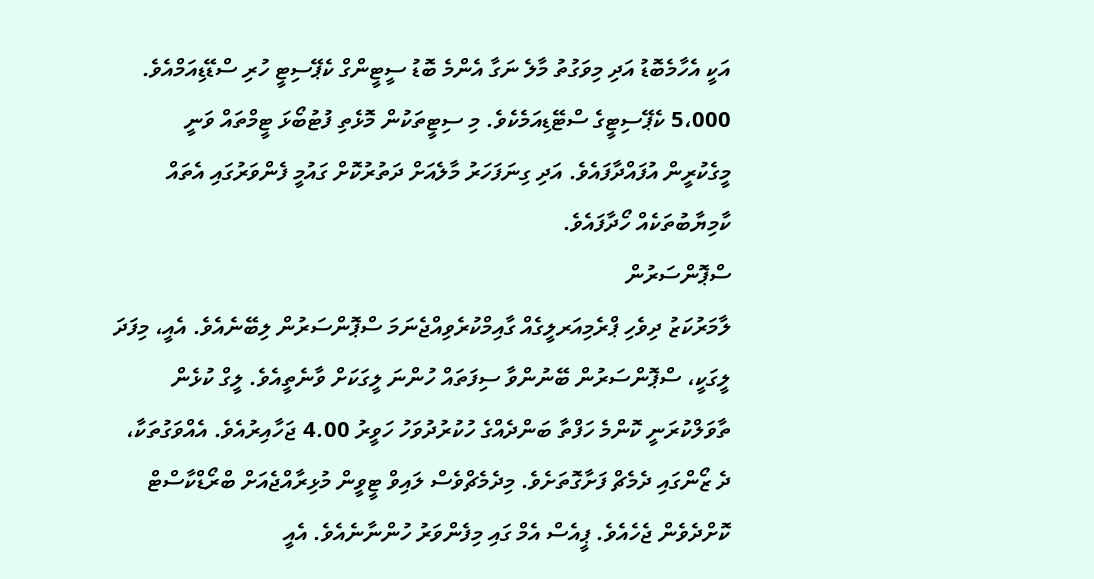އަކީ އެހާމެބޮޑު އަދި މިވަގުތު މާލެ ނަގާ އެންމެ ބޮޑު ސީޓީންގް ކެޕޭސިޓީ ހުރި ސްޑޭޑިއަމްއެވެ. 5،000 ކެޕޭސިޓީގެ ސްޓޭޑިއަމެކެވެ. މި ސިޓީތަކުން މޮޅެތި ފުޓުބޯޅަ ޓީމްތައް ވަނީ މީގެކުރީން އުފައްދާފައެވެ. އަދި ގިނަފަހަރު މާލެއަށް ދަތުރުކޮށް ގައުމީ ފެންވަރުގައި އެތައް ކާމިޔާބުތަކެއް ހޯދާފައެވެ.
ސްޕޮންސަރުން
ލާމަރުކަޒު ދިވެހި ޕްރެމިއަރލީގެއް ގާއިމްކުރެވިއްޖެނަމަ ސްޕޮންސަރުން ލިބޭނެއެވެ. އެއީ، މިފަދަ ލީގަކީ، ސްޕޮންސަރުން ބޭނުންވާ ސިފަތައް ހުންނަ ލީގަކަށް ވާނެތީއެވެ. ލީގް ކުޅެން ތާވަލްކުރަނީ ކޮންމެ ހަފްތާ ބަންދެއްގެ ހުކުރުދުވަހު ހަވީރު 4.00 ޖަހާއިރުއެވެ. އެއްވަގުތަކާ، ދެ ޒޯންގައި ދެމެޗް ފަށާގޮތަށެވެ. މިދެމެޗްވެސް ލައިވް ޓީވީން މުޅިރާއްޖެއަށް ބްރޯޑްކާސްޓް ކޮށްދެވެން ޖެހެއެވެ. ޕީއެސް އެމް ގައި މިފެންވަރު ހުންނާނެއެވެ. އެއީ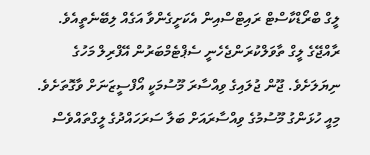ލީގް ބްރޯޑްކާސްޓް ރައިޓްސްއިން އެކަށީގެންވާ އަގެއް ލިބޭނެތީއެވެ.
ރާއްޖޭގެ ލީގް ތާވަލްކުރަންޖެހެނީ ސެޕްޓެމްބަރުން އޭފްރިލް މަހުގެ ނިޔަލަށެވެ. ޖޫން ޖުލައިގެ ވިއްސާރަ މޫސުމަކީ އޯފްސީޒަނަށް ވާގޮތަށެވެ. މިއީ ހުޅަންގު މޫސުމުގެ ވިއްސާރައަށް ބަލާ ސަރަހައްދުގެ ލީގްތައްވެސް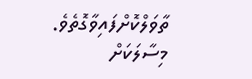ތާވަލްކޮށްފައިވާގޮތެވެ.
މިސާލަކަށް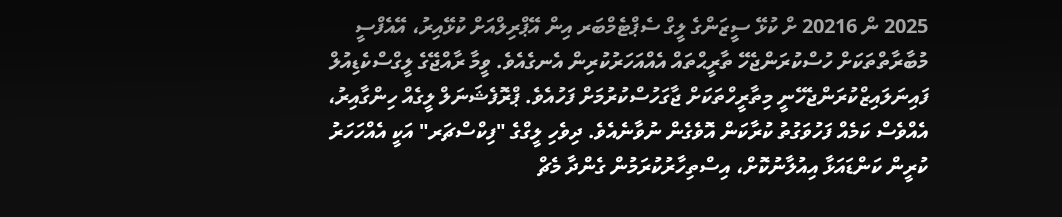2025 ން 20216 ށް ކުޅޭ ސީޒަންގެ ލީގް ސެޕްޓެމްބަރ އިން އޭޕްރިލްއަށް ކުޅޭއިރު، އޭއެފްސީ މުބާރާތްތަކަށް ހުސްކުރަންޖެހޭ ތާރީޙްތައް އެއްއަހަރުކުރިން އެނގެއެވެ. ވީމާ ރާއްޖޭގެ ލީގްސްކެޑިއުލް ފައިނަލައިޒްކުރަންޖެހޭނީ މިތާރީހްތަކަށް ޖާގަހުސްކުރުމަށް ފަހުއެވެ. ޕްރޮފެޝަނަލް ލީގެއް ހިންގާއިރު، އެއްވެސް ކަމެއް ފަހުވަގުތު ކުރާކަން އޮވެގެން ނުވާނެއެވެ. ދިވެހި ލީގްގެ "ފިކްސްޗަރ" އަކީ އެއްހަހަރު ކުރީން ކަންޑައަޅާ އިއުލާނުކޮށް، އިސްތިހާރުކުރަމުން ގެންދާ މެޗް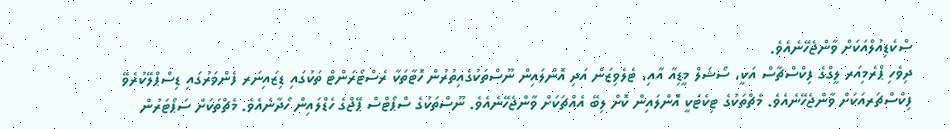ސްކެޑިއުލްއަކަށް ވާންޖެހޭނެއެވެ.
ދިވެހި ޕްރެމިއަރ ލީގްގެ ފިކްސްޗާސް އަކީ، ސޯޝަލް މީޑިއާ އާއި، ޓެލެވިޒަން އަދި އޮންލައިން ނޫސްތަކުގެއިތުރުން ހޮޓާތަކާ ރެސްޓޯރަންޓް ތަކުގައި ޑިޒައިނަރ ފެންވަރުގައި ޑިސްޕްލޭކުރެވޭ ފިކްސްޗަރއަކަށް ވާންޖެހޭނެއެވެ. މެޗްތަކުގެ ޓިކެޓަކީ އޮންލައިން ކޮށް ލިބޭ އެއްޗަކަށް ވާންޖެހޭނެއެވެ. ނޫސްތަކުގެ ސްޕޯޓްސް ޕޭޖްގެ ހެޑްލައިން ހޯދާނެއެވެ. މެޗްތަކަށް ސަޕޯޓަރުން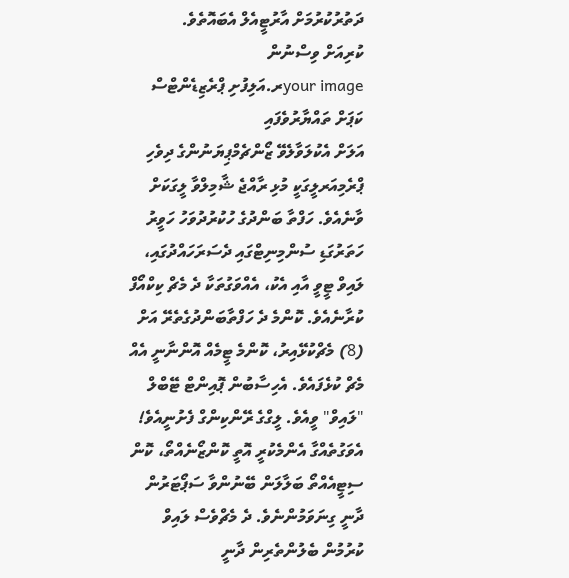ދަތުރުކުރުމަށް އާރުޓީއެލް އެބައޮތެވެ.
ކުރިއަށް ވިސްނުން
your imageރ.އަލިފުށި ޕްރެޒިޑެންޓްސް ކަޕަށް ތައްޔާރުވެފައި
އަލަށް އެކުލަވާލެވޭ ޒޯންޗެމްޕިޔަނުންގެ ދިވެހި ޕްރެމިއަރލީގަކީ މުޅި ރާއްޖެ ޝާމިލްވާ ލީގަކަށް ވާނެއެވެ. ހަފްތާ ބަންދުގެ ހުކުރުދުވަހު ހަވީރު ހަތަރުގަޑި ސުންމިނިޓްގައި ދެސަރަހައްދުގައި، ލައިވް ޓީވީ އާއި އެކު، އެއްވަގުތަކާ ދެ މެޗް ކިކްއޯފް ކުރާނެއެވެ. ކޮންމެ ދެ ހަފްތާބަންދުގެތެރޭ އަށް (8) މެޗްކުޅޭއިރު، ކޮންމެ ޓީމެއް އޮންނާނީ އެއް މެޗް ކުޅެފައެވެ. އެހިސާބުން ޕޮއިންޓް ޓޭބްލް "ލައިވް" ވީއެވެ. ލީގްގެ ރޭންކިންގް ފެށުނީއެވެ! އެވަގުތެއްގާ އެންމެކުރީ އޮތީ ކޮންޒޯނެއްތޯ، ކޮން ސިޓީއެއްތޯ ބަލާލަން ބޭނުންވާ ސަޕޯޓަރުން ދާނީ ގިނަވަމުންނެވެ. ދެ މެޗްވެސް ލައިވް ކުރުމުން ބެލުންތެރިން ދާނީ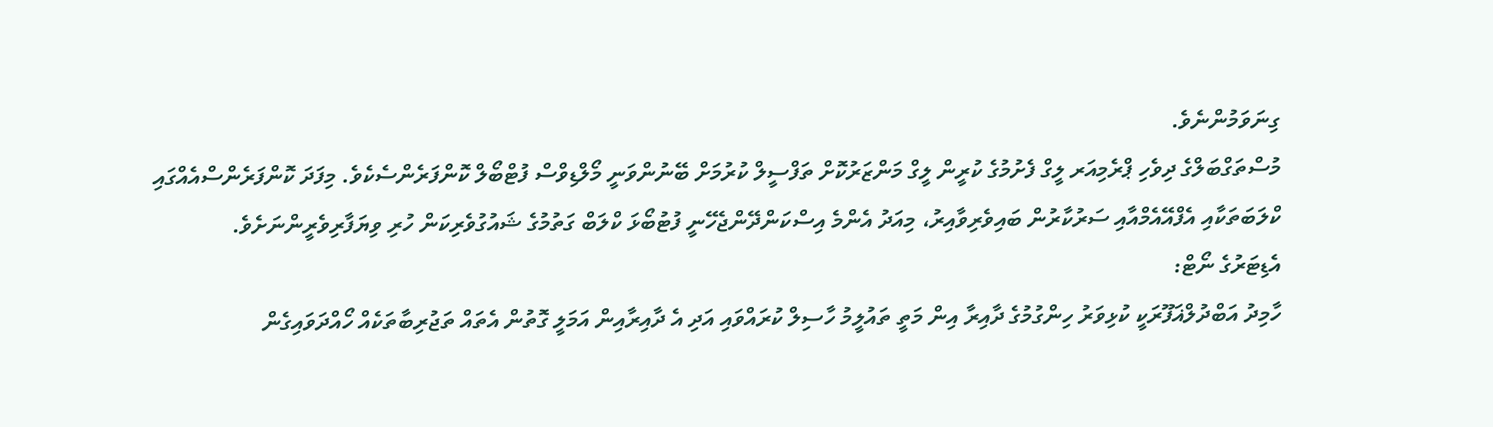ގިނަވަމުންނެވެ.
މުސްތަގްބަލްގެ ދިވެހި ޕްރެމިއަރ ލީގް ފެށުމުގެ ކުރީން ލީގް މަންޒަރުކޮށް ތަފްސީލް ކުރުމަށް ބޭނުންވަނީ މޯލްޑިވްސް ފުޓްބޯލް ކޮންފަރެންސެކެވެ. މިފަދަ ކޮންފަރެންސްއެއްގައި ކްލަބަތަކާއި އެފްއޭއެމްއާއި ސަރުކާރުން ބައިވެރިވާއިރު، މިއަދު އެންމެ އިސްކަންދޭންޖެހޭނީ ފުޓުބޯޅަ ކްލަބް ގަތުމުގެ ޝައުގުވެރިކަން ހުރި ވިޔަފާރިވެރީންނަށެވެ.
އެޑިޓަރުގެ ނޯޓް:
ހާމިދު އަބްދުލްޣަފޫރަކީ ކުޅިވަރު ހިންގުމުގެ ދާއިރާ އިން މަތީ ތައުލީމު ހާސިލް ކުރައްވައި އަދި އެ ދާއިރާއިން އަމަލީ ގޮތުން އެތައް ތަޖުރިބާތަކެއް ހޯއްދަވައިގެން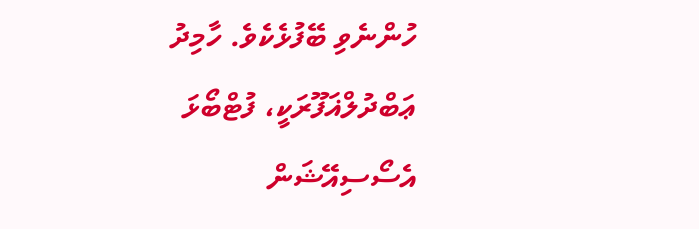ހުންނެވި ބޭފުޅެކެވެ. ހާމިދު ޢަބްދުލްޣަފޫރަކީ، ފުޓްބޯޅަ އެސޯސިއޭޝަން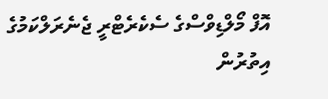އޮފް މޯލްޑިވްސްގެ ސެކެރެޓްރީ ޖެނެރަލްކަމުގެ އިތުރުން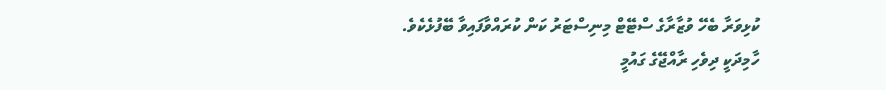ކުޅިވަރާ ބެހޭ ވުޒާރާގެ ސްޓޭޓް މިނިސްޓަރު ކަން ކުރައްވާފައިވާ ބޭފުޅެކެވެ.
ހާމިދަކީ ދިވެހި ރާއްޖޭގެ ގައުމީ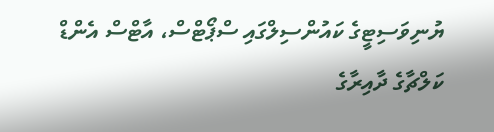ޔުނިވަސިޓީގެ ކައުންސިލްގައި ސްޕޯޓްސް، އާޓްސް އެންޑް ކަލްޗާގެ ދާއިރާގެ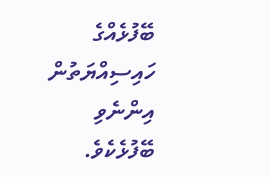ބޭފުޅެއްގެ ހައިސިއްޔަތުން އިންނެވި ބޭފުޅެކެވެ.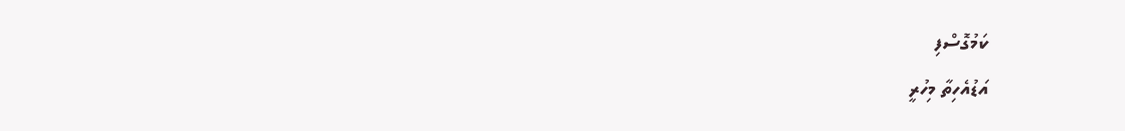ކަމުގޮސްފި
އަޑުއެހިތާ މިހުރީ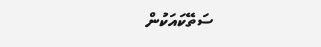ސަތޭކައަކުން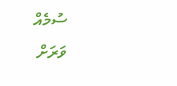ސުމެއް
ވަރަށް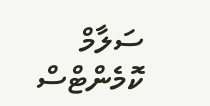ސަލާމް
ކޮމެންޓްސް